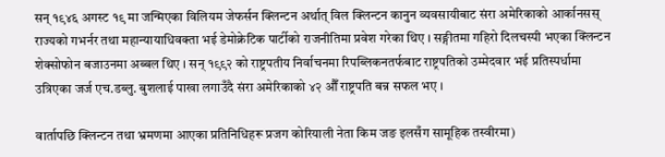सन् १९४६ अगस्ट १९ मा जन्मिएका विलियम जेफर्सन क्लिन्टन अर्थात् विल क्लिन्टन कानुन व्यवसायीबाट संरा अमेरिकाको आर्कानसस् राज्यको गभर्नर तथा महान्यायाधिवक्ता भई डेमोक्रेटिक पार्टीको राजनीतिमा प्रवेश गरेका थिए । सङ्गीतमा गहिरो दिलचस्पी भएका क्लिन्टन शेक्सोफोन बजाउनमा अब्बल थिए । सन् १९९२ को राष्ट्रपतीय निर्वाचनमा रिपब्लिकनतर्फबाट राष्ट्रपतिको उम्मेदवार भई प्रतिस्पर्धामा उत्रिएका जर्ज एच.डब्लु. बुशलाई पाखा लगाउँदै संरा अमेरिकाको ४२ औँ राष्ट्रपति बन्न सफल भए ।

वार्तापछि क्लिन्टन तथा भ्रमणमा आएका प्रतिनिधिहरू प्रजग कोरियाली नेता किम जङ इलसँग सामूहिक तस्वीरमा)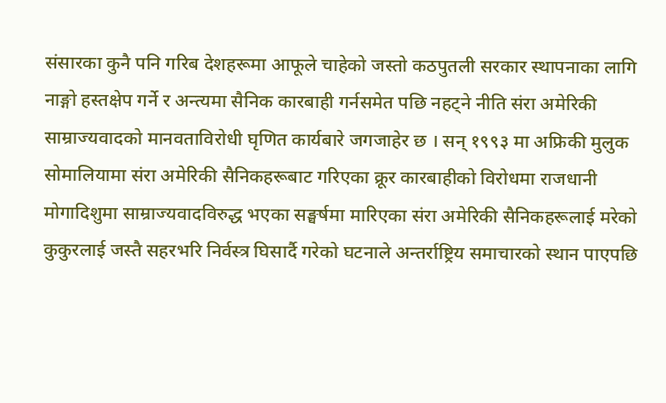संसारका कुनै पनि गरिब देशहरूमा आफूले चाहेको जस्तो कठपुतली सरकार स्थापनाका लागि नाङ्गो हस्तक्षेप गर्ने र अन्त्यमा सैनिक कारबाही गर्नसमेत पछि नहट्ने नीति संरा अमेरिकी साम्राज्यवादको मानवताविरोधी घृणित कार्यबारे जगजाहेर छ । सन् १९९३ मा अफ्रिकी मुलुक सोमालियामा संरा अमेरिकी सैनिकहरूबाट गरिएका क्रूर कारबाहीको विरोधमा राजधानी मोगादिशुमा साम्राज्यवादविरुद्ध भएका सङ्घर्षमा मारिएका संरा अमेरिकी सैनिकहरूलाई मरेको कुकुरलाई जस्तै सहरभरि निर्वस्त्र घिसार्दै गरेको घटनाले अन्तर्राष्ट्रिय समाचारको स्थान पाएपछि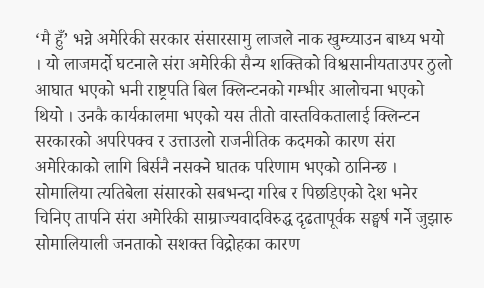‘मै हुँ’ भन्ने अमेरिकी सरकार संसारसामु लाजले नाक खुम्च्याउन बाध्य भयो । यो लाजमर्दो घटनाले संरा अमेरिकी सैन्य शक्तिको विश्वसानीयताउपर ठुलो आघात भएको भनी राष्ट्रपति बिल क्लिन्टनको गम्भीर आलोचना भएको थियो । उनकै कार्यकालमा भएको यस तीतो वास्तविकतालाई क्लिन्टन सरकारको अपरिपक्व र उत्ताउलो राजनीतिक कदमको कारण संरा अमेरिकाको लागि बिर्सनै नसक्ने घातक परिणाम भएको ठानिन्छ । सोमालिया त्यतिबेला संसारको सबभन्दा गरिब र पिछडिएको देश भनेर चिनिए तापनि संरा अमेरिकी साम्राज्यवादविरुद्ध दृढतापूर्वक सङ्घर्ष गर्ने जुझारु सोमालियाली जनताको सशक्त विद्रोहका कारण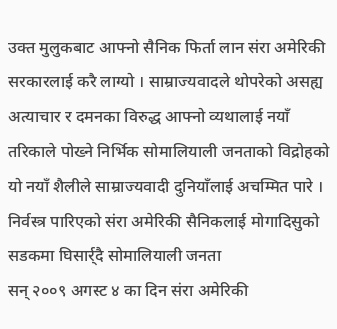उक्त मुलुकबाट आफ्नो सैनिक फिर्ता लान संरा अमेरिकी सरकारलाई करै लाग्यो । साम्राज्यवादले थोपरेको असह्य अत्याचार र दमनका विरुद्ध आफ्नो व्यथालाई नयाँ तरिकाले पोख्ने निर्भिक सोमालियाली जनताको विद्रोहको यो नयाँ शैलीले साम्राज्यवादी दुनियाँलाई अचम्मित पारे ।
निर्वस्त्र पारिएको संरा अमेरिकी सैनिकलाई मोगादिसुको सडकमा घिसार्र्दै सोमालियाली जनता
सन् २००९ अगस्ट ४ का दिन संरा अमेरिकी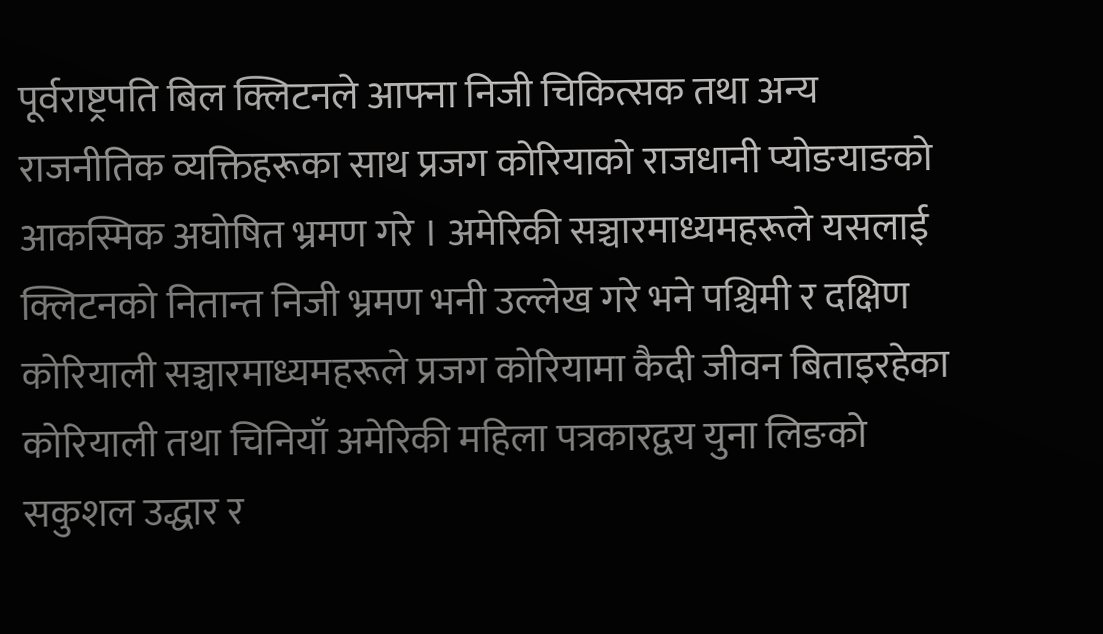पूर्वराष्ट्रपति बिल क्लिटनले आफ्ना निजी चिकित्सक तथा अन्य राजनीतिक व्यक्तिहरूका साथ प्रजग कोरियाको राजधानी प्योङयाङको आकस्मिक अघोषित भ्रमण गरे । अमेरिकी सञ्चारमाध्यमहरूले यसलाई क्लिटनको नितान्त निजी भ्रमण भनी उल्लेख गरे भने पश्चिमी र दक्षिण कोरियाली सञ्चारमाध्यमहरूले प्रजग कोरियामा कैदी जीवन बिताइरहेका कोरियाली तथा चिनियाँ अमेरिकी महिला पत्रकारद्वय युना लिङको सकुशल उद्धार र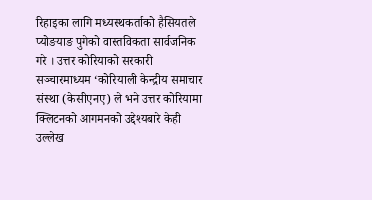रिहाइका लागि मध्यस्थकर्ताको हैसियतले प्योङयाङ पुगेको वास्तविकता सार्वजनिक गरे । उत्तर कोरियाको सरकारी सञ्चारमाध्यम ‘कोरियाली केन्द्रीय समाचार संस्था (केसीएनए) ले भने उत्तर कोरियामा क्लिटनको आगमनको उद्देश्यबारे केही उल्लेख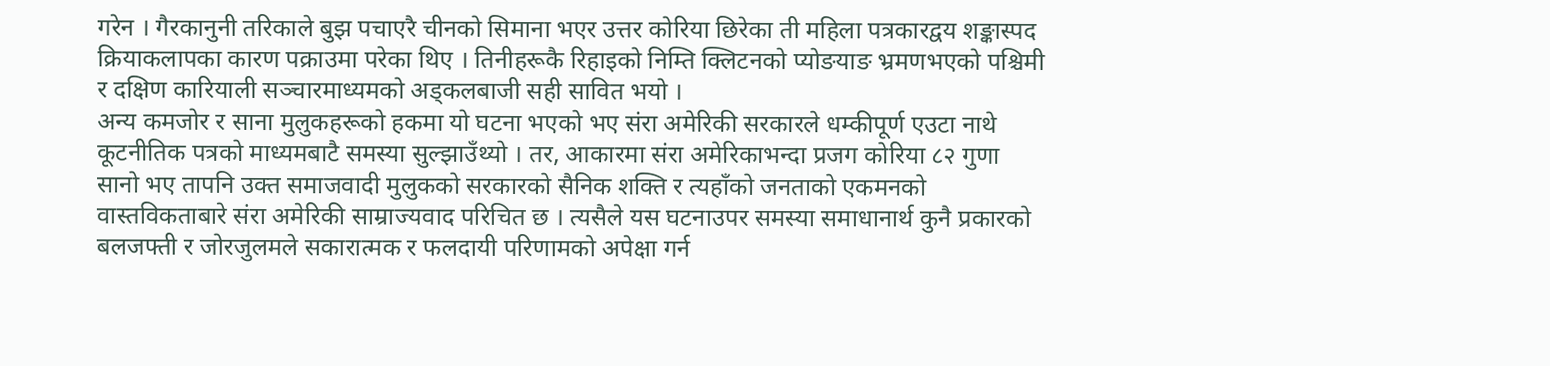गरेन । गैरकानुनी तरिकाले बुझ पचाएरै चीनको सिमाना भएर उत्तर कोरिया छिरेका ती महिला पत्रकारद्वय शङ्कास्पद क्रियाकलापका कारण पक्राउमा परेका थिए । तिनीहरूकै रिहाइको निम्ति क्लिटनको प्योङयाङ भ्रमणभएको पश्चिमी र दक्षिण कारियाली सञ्चारमाध्यमको अड्कलबाजी सही सावित भयो ।
अन्य कमजोर र साना मुलुकहरूको हकमा यो घटना भएको भए संरा अमेरिकी सरकारले धम्कीपूर्ण एउटा नाथे कूटनीतिक पत्रको माध्यमबाटै समस्या सुल्झाउँथ्यो । तर, आकारमा संरा अमेरिकाभन्दा प्रजग कोरिया ८२ गुणा सानो भए तापनि उक्त समाजवादी मुलुकको सरकारको सैनिक शक्ति र त्यहाँको जनताको एकमनको वास्तविकताबारे संरा अमेरिकी साम्राज्यवाद परिचित छ । त्यसैले यस घटनाउपर समस्या समाधानार्थ कुनै प्रकारको बलजफ्ती र जोरजुलमले सकारात्मक र फलदायी परिणामको अपेक्षा गर्न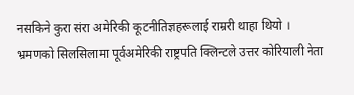नसकिने कुरा संरा अमेरिकी कूटनीतिज्ञहरूलाई राम्ररी थाहा थियो ।
भ्रमणको सिलसिलामा पूर्वअमेरिकी राष्ट्रपति क्लिन्टले उत्तर कोरियाली नेता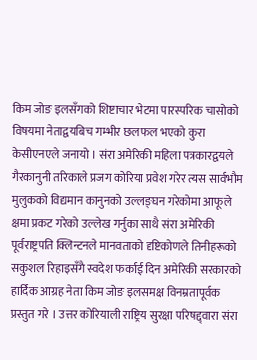किम जोङ इलसँगको शिष्टाचार भेटमा पारस्परिक चासोको विषयमा नेताद्वयबिच गम्भीर छलफल भएको कुरा केसीएनएले जनायो । संरा अमेरिकी महिला पत्रकारद्वयले गैरकानुनी तरिकाले प्रजग कोरिया प्रवेश गरेर त्यस सार्वभौम मुलुकको विद्यमान कानुनको उल्लङ्घन गरेकोमा आफूले क्षमा प्रकट गरेको उल्लेख गर्नुका साथै संरा अमेरिकी पूर्वराष्ट्रपति क्लिन्टनले मानवताको दृष्टिकोणले तिनीहरूको सकुशल रिहाइसँगै स्वदेश फर्काई दिन अमेरिकी सरकारको हार्दिक आग्रह नेता किम जोङ इलसमक्ष विनम्रतापूर्वक प्रस्तुत गरे । उत्तर कोरियाली राष्ट्रिय सुरक्षा परिषद्द्वारा संरा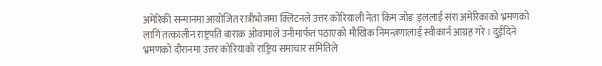अमेरिकी सन्मानमा आयोजित रात्रीभोजमा क्लिटनले उत्तर कोरियाली नेता किम जोङ इललाई संरा अमेरिकाको भ्रमणको लागि तत्कालीन राष्ट्रपति बाराक ओवामाले उनीमार्फत पठाएको मौखिक निमन्त्रणालाई स्वीकार्न आग्रह गरे । दुईदिने भ्रमणको दौरानमा उत्तर कोरियाको राष्ट्रिय समाचार समितिले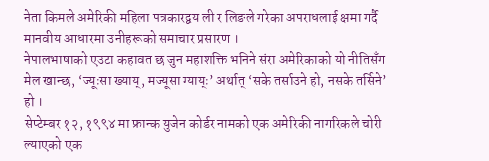नेता किमले अमेरिकी महिला पत्रकारद्वय ली र लिङले गरेका अपराधलाई क्षमा गर्दै मानवीय आधारमा उनीहरूको समाचार प्रसारण ।
नेपालभाषाको एउटा कहावत छ जुन महाशक्ति भनिने संरा अमेरिकाको यो नीतिसँग मेल खान्छ, ‘ज्यूःसा ख्याय्, मज्यूसा ग्याय्ः’ अर्थात् ‘सके तर्साउने हो, नसके तर्सिने’ हो ।
सेप्टेम्बर १२, १९९४ मा फ्रान्क युजेन कोर्डर नामको एक अमेरिकी नागरिकले चोरी ल्याएको एक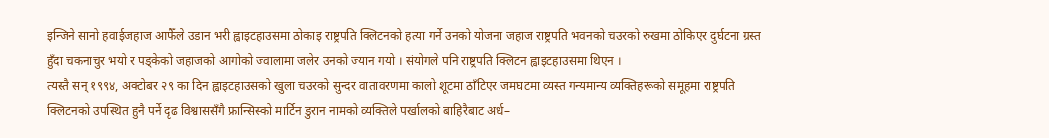इन्जिने सानो हवाईजहाज आफैँले उडान भरी ह्वाइटहाउसमा ठोकाइ राष्ट्रपति क्लिटनको हत्या गर्ने उनको योजना जहाज राष्ट्रपति भवनको चउरको रुखमा ठोकिएर दुर्घटना ग्रस्त हुँदा चकनाचुर भयो र पड्केको जहाजको आगोको ज्वालामा जलेर उनको ज्यान गयो । संयोगले पनि राष्ट्रपति क्लिटन ह्वाइटहाउसमा थिएन ।
त्यस्तै सन् १९९४, अक्टोबर २९ का दिन ह्वाइटहाउसको खुला चउरको सुन्दर वातावरणमा कालो शूटमा ठाँटिएर जमघटमा व्यस्त गन्यमान्य व्यक्तिहरूको समूहमा राष्ट्रपति क्लिटनको उपस्थित हुनै पर्ने दृढ विश्वाससँगै फ्रान्सिस्को मार्टिन डुरान नामको व्यक्तिले पर्खालको बाहिरैबाट अर्ध–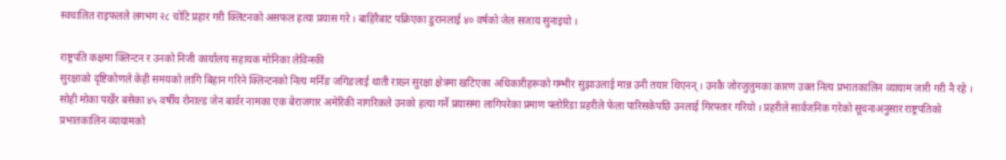स्वचालित राइफलले लगभग २८ चोटि प्रहार गरी क्लिटनको असफल हत्या प्रयास गरे । बाहिरैबाट पक्रिएका डुरानलाई ४० वर्षको जेल सजाय सुनाइयो ।

राष्ट्रपति कक्षमा क्लिन्टन र उनको निजी कार्यालय सहायक मोनिका लेविन्स्की
सुरक्षाको दृष्टिकोणले केही समयको लागि बिहान गरिने क्लिन्टनको नित्य मर्निङ जगिंङलाई थाती राख्न सुरक्षा क्षेत्रमा खटिएका अधिकारीहरूको गम्भीर सुझाउलाई मान्न उनी तयार थिएनन् । उनकै जोरजुलुमका कारण उक्त नित्य प्रभातकालिन व्यायाम जारी गरी नै रहे । सोही मोका पर्खेर बसेका ४५ वर्षीय रोनाल्ड जेन बार्वर नामका एक बेराजगार अमेरिकी नागरिकले उनको हत्या गर्ने प्रयासमा लागिपरेका प्रमाण फ्लोरिडा प्रहरीले फेला पारिसकेपछि उनलाई गिरफ्तार गरियो । प्रहरीले सार्वजनिक गरेको सूचनाअनुसार राष्ट्रपतिको प्रभातकालिन व्यायामको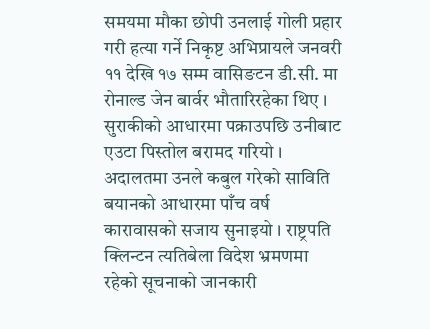समयमा मौका छोपी उनलाई गोली प्रहार गरी हत्या गर्ने निकृष्ट अभिप्रायले जनवरी ११ देखि १७ सम्म वासिङटन डी.सी. मा रोनाल्ड जेन बार्वर भौतारिरहेका थिए । सुराकीको आधारमा पक्राउपछि उनीबाट एउटा पिस्तोल बरामद गरियो । अदालतमा उनले कबुल गरेको साविति बयानको आधारमा पाँच वर्ष कारावासको सजाय सुनाइयो । राष्ट्रपति क्लिन्टन त्यतिबेला विदेश भ्रमणमा रहेको सूचनाको जानकारी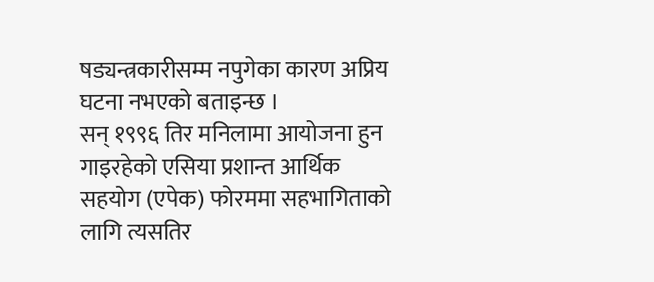षड्यन्त्रकारीसम्म नपुगेका कारण अप्रिय घटना नभएको बताइन्छ ।
सन् १९९६ तिर मनिलामा आयोजना हुन गाइरहेको एसिया प्रशान्त आर्थिक सहयोग (एपेक) फोरममा सहभागिताको लागि त्यसतिर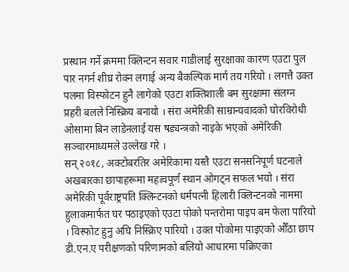प्रस्थान गर्ने क्रममा क्लिन्टन सवार गाडीलाई सुरक्षाका कारण एउटा पुल पार नगर्न शीघ्र रोक्न लगाई अन्य बैकल्पिक मार्ग तय गरियो । लगत्तै उक्त पलमा विस्फोटन हुनै लागेको एउटा शक्तिशाली बम सुरक्षामा संलग्न प्रहरी बलले निस्क्रिय बनायो । संरा अमेरिकी साम्रान्यवादको घोरविरोधी ओसामा बिन लाडेनलाई यस षड्यन्त्रको नाइके भएको अमेरिकी सञ्चारमाध्यमले उल्लेख गरे ।
सन् २०१८, अक्टोबरतिर अमेरिकामा यस्तै एउटा सनसनिपूर्ण घटनाले अखबारका छापाहरूमा महत्वपूर्ण स्थान ओगट्न सफल भयो । संरा अमेरिकी पूर्वराष्ट्रपति क्लिन्टनको धर्मपत्नी हिलारी क्लिन्टनको नाममा हुलाकमार्फत घर पठाइएको एउटा पोको पन्तरोमा पाइप बम फेला पारियो । विस्फोट हुनु अघि निस्क्रिए पारियो । उक्त पोकोमा पाइएको औँठा छाप डी.एन.ए परीक्षणको परिणामको बलियो आधारमा पक्रिएका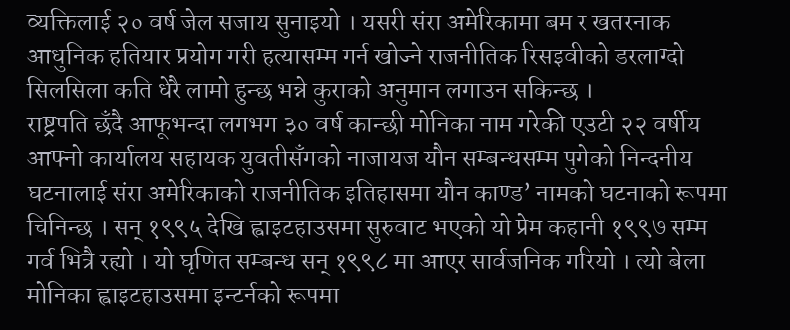व्यक्तिलाई २० वर्ष जेल सजाय सुनाइयो । यसरी संरा अमेरिकामा बम र खतरनाक आधुनिक हतियार प्रयोग गरी हत्यासम्म गर्न खोज्ने राजनीतिक रिसइवीको डरलाग्दो सिलसिला कति धेरै लामो हुन्छ भन्ने कुराको अनुमान लगाउन सकिन्छ ।
राष्ट्रपति छँदै आफूभन्दा लगभग ३० वर्ष कान्छी मोनिका नाम गरेकी एउटी २२ वर्षीय आफ्नो कार्यालय सहायक युवतीसँगको नाजायज यौन सम्बन्धसम्म पुगेको निन्दनीय घटनालाई संरा अमेरिकाको राजनीतिक इतिहासमा यौन काण्ड’ नामको घटनाको रूपमा चिनिन्छ । सन् १९९५ देखि ह्वाइटहाउसमा सुरुवाट भएको यो प्रेम कहानी १९९७ सम्म गर्व भित्रै रह्यो । यो घृणित सम्बन्ध सन् १९९८ मा आएर सार्वजनिक गरियो । त्यो बेला मोनिका ह्वाइटहाउसमा इन्टर्नको रूपमा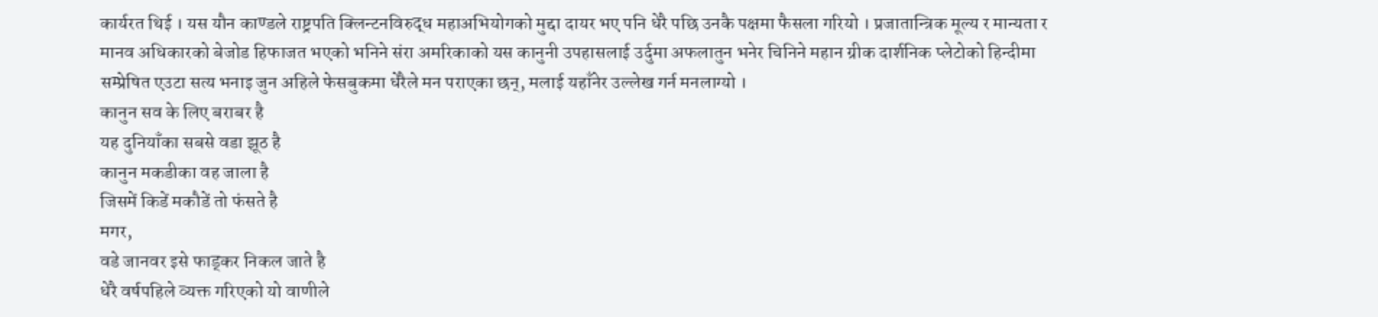कार्यरत थिई । यस यौन काण्डले राष्ट्रपति क्लिन्टनविरुद्ध महाअभियोगको मुद्दा दायर भए पनि धेरै पछि उनकै पक्षमा फैसला गरियो । प्रजातान्त्रिक मूल्य र मान्यता र मानव अधिकारको बेजोड हिफाजत भएको भनिने संरा अमरिकाको यस कानुनी उपहासलाई उर्दुमा अफलातुन भनेर चिनिने महान ग्रीक दार्शनिक प्लेटोको हिन्दीमा सम्प्रेषित एउटा सत्य भनाइ जुन अहिले फेसबुकमा धेरैले मन पराएका छन्, मलाई यहाँनेर उल्लेख गर्न मनलाग्यो ।
कानुन सव के लिए बराबर है
यह दुनियाँका सबसे वडा झूठ है
कानुन मकडीका वह जाला है
जिसमें किडें मकौडें तो फंसते है
मगर,
वडे जानवर इसे फाड्कर निकल जाते है
धेरै वर्षपहिले व्यक्त गरिएको यो वाणीले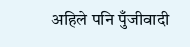अहिले पनि पुँजीवादी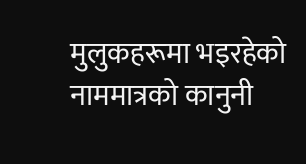मुलुकहरूमा भइरहेको नाममात्रको कानुनी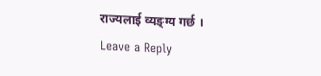राज्यलाई व्यङ्ग्य गर्छ ।
Leave a Reply